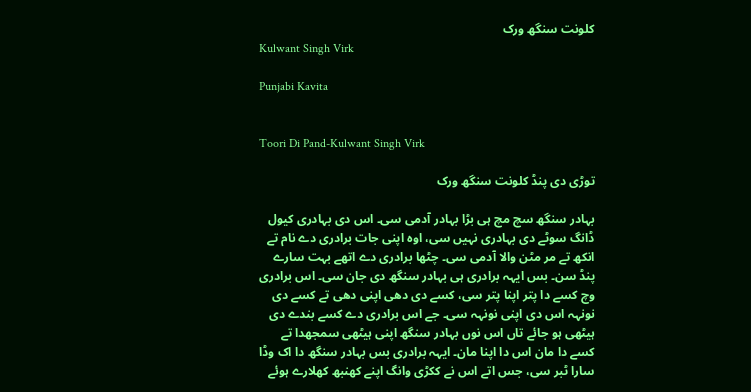کلونت سنگھ ورک
Kulwant Singh Virk

Punjabi Kavita


Toori Di Pand-Kulwant Singh Virk

توڑی دی پنڈ کلونت سنگھ ورک

بہادر سنگھ سچ مچ ہی بڑا بہادر آدمی سی۔ اس دی بہادری کیول ڈانگ سوٹے دی بہادری نہیں سی، اوہ اپنی جات برادری دے نام تے انکھ تے مر مٹن والا آدمی سی۔ چٹھا برادری دے اتھے بہت سارے پنڈ سن۔ بس ایہہ برادری ہی بہادر سنگھ دی جان سی۔ اس برادری وچ کسے دا پتر اپنا پتر سی، کسے دی دھی اپنی دھی تے کسے دی نونہہ اس دی اپنی نونہہ سی۔ جے اس برادری دے کسے بندے دی ہیٹھی ہو جائے تاں اس نوں بہادر سنگھ اپنی ہیٹھی سمجھدا تے کسے دا مان اس دا اپنا مان۔ ایہہ برادری بس بہادر سنگھ دا اک وڈا سارا ٹبر سی، جس اتے اس نے ککڑی وانگ اپنے کھنبھ کھلارے ہوئے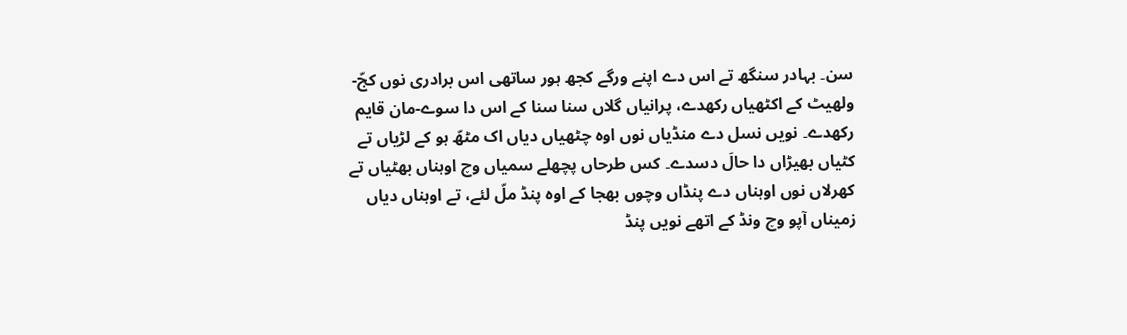سن۔ بہادر سنگھ تے اس دے اپنے ورگے کجھ ہور ساتھی اس برادری نوں کجّ-ولھیٹ کے اکٹھیاں رکھدے، پرانیاں گلاں سنا سنا کے اس دا سوے-مان قایم رکھدے۔ نویں نسل دے منڈیاں نوں اوہ چٹھیاں دیاں اک مٹھّ ہو کے لڑیاں تے کٹیاں بھیڑاں دا حالَ دسدے۔ کس طرحاں پچھلے سمیاں وچ اوہناں بھٹیاں تے کھرلاں نوں اوہناں دے پنڈاں وچوں بھجا کے اوہ پنڈ ملّ لئے، تے اوہناں دیاں زمیناں آپو وچ ونڈ کے اتھے نویں پنڈ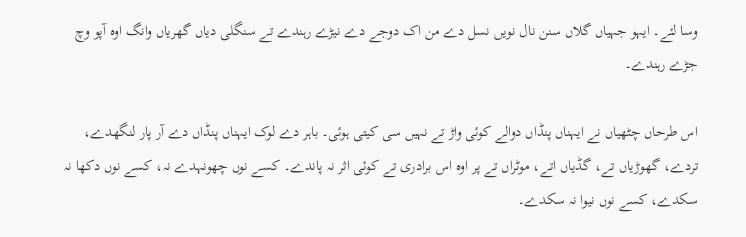وسا لئے۔ ایہو جہیاں گلاں سنن نال نویں نسل دے من اک دوجے دے نیڑے رہندے تے سنگلی دیاں گھریاں وانگ اوہ آپو وچ جڑے رہندے۔

اس طرحاں چٹھیاں نے ایہناں پنڈاں دوالے کوئی واڑ تے نہیں سی کیتی ہوئی۔ باہر دے لوک ایہناں پنڈاں دے آر پار لنگھدے، تردے، گھوڑیاں تے، گڈیاں اتے، موٹراں تے پر اوہ اس برادری تے کوئی اثر نہ پاندے۔ کسے نوں چھونہدے نہ، کسے نوں دکھا نہ سکدے، کسے نوں نیوا نہ سکدے۔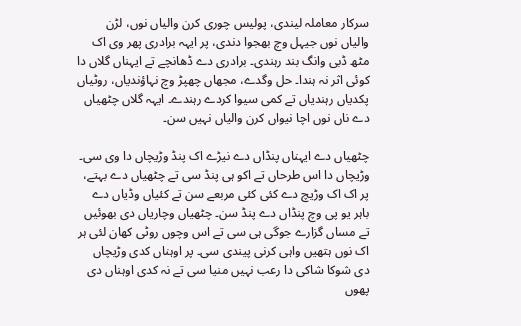سرکار معاملہ لیندی، پولیس چوری کرن والیاں نوں، لڑن والیاں نوں جیہل وچ بھجوا دندی، پر ایہہ برادری پھر وی اک مٹھ ڈبی وانگ بند رہندی۔ برادری دے ڈھانچے تے ایہناں گلاں دا کوئی اثر نہ ہندا۔ حل وگدے، مجھاں چھپڑ وچ نہاؤندیاں، روٹیاں پکدیاں رہندیاں تے کمی سیوا کردے رہندے۔ ایہہ گلاں چٹھیاں دے ناں نوں اچا نیواں کرن والیاں نہیں سن۔

چٹھیاں دے ایہناں پنڈاں دے نیڑے اک پنڈ وڑیچاں دا وی سی۔ وڑیچاں دا اس طرحاں تے اکو ہی پنڈ سی تے چٹھیاں دے بہتے، پر اک اک وڑیچ دے کئی کئی مربعے سن تے کئیاں وڈیاں دے باہر یو پی وچ پنڈاں دے پنڈ سن۔ چٹھیاں وچاریاں دی بھوئیں تے مساں گزارے جوگی ہی سی تے اس وچوں روٹی کھان لئی ہر اک نوں ہتھیں واہی کرنی پیندی سی۔ پر اوہناں کدی وڑیچاں دی شوکا شاکی دا رعب نہیں منیا سی تے نہ کدی اوہناں دی پھوں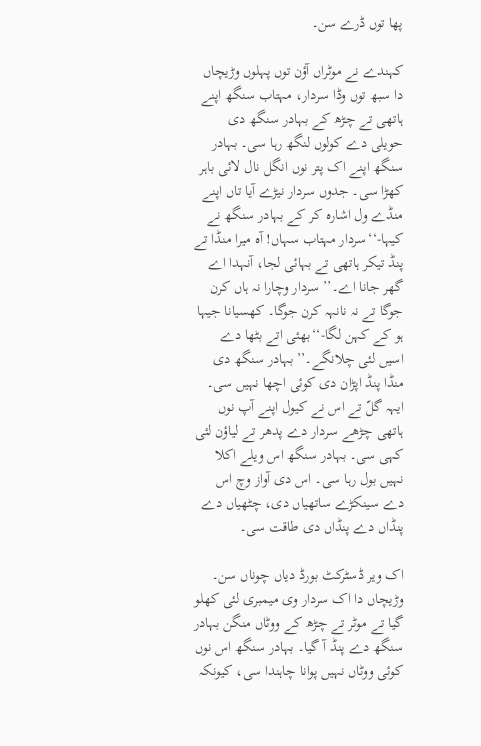پھا توں ڈرے سن۔

کہندے نے موٹراں آؤن توں پہلوں وڑیچاں دا سبھ توں وڈا سردار، مہتاب سنگھ اپنے ہاتھی تے چڑھ کے بہادر سنگھ دی حویلی دے کولوں لنگھ رہا سی۔ بہادر سنگھ اپنے اک پتر نوں انگل نال لائی باہر کھڑا سی۔ جدوں سردار نیڑے آیا تاں اپنے منڈے ول اشارہ کر کے بہادر سنگھ نے کیہا-‘‘سردار مہتاب سہاں! آہ میرا منڈا تے پنڈ تیکر ہاتھی تے بہائی لجا، آنہدا اے گھر جانا اے۔’’ سردار وچارا نہ ہاں کرن جوگا تے نہ نانہہ کرن جوگا۔ کھسیانا جیہا ہو کے کہن لگا-‘‘بھئی اتے بٹھا دے اسیں لئی چلانگے۔’’ بہادر سنگھ دی منڈا پنڈ اپڑان دی کوئی اچھا نہیں سی۔ ایہہ گلّ تے اس نے کیول اپنے آپ نوں ہاتھی چڑھے سردار دے پدھر تے لیاؤن لئی کہی سی۔ بہادر سنگھ اس ویلے اکلا نہیں بول رہا سی۔ اس دی آواز وچ اس دے سینکڑے ساتھیاں دی، چٹھیاں دے پنڈاں دے پنڈاں دی طاقت سی۔

اک ویر ڈسٹرکٹ بورڈ دیاں چوناں سن۔ وڑیچاں دا اک سردار وی میمبری لئی کھلو گیا تے موٹر تے چڑھ کے ووٹاں منگن بہادر سنگھ دے پنڈ آ گیا۔ بہادر سنگھ اس نوں کوئی ووٹاں نہیں پوانا چاہندا سی، کیونکہ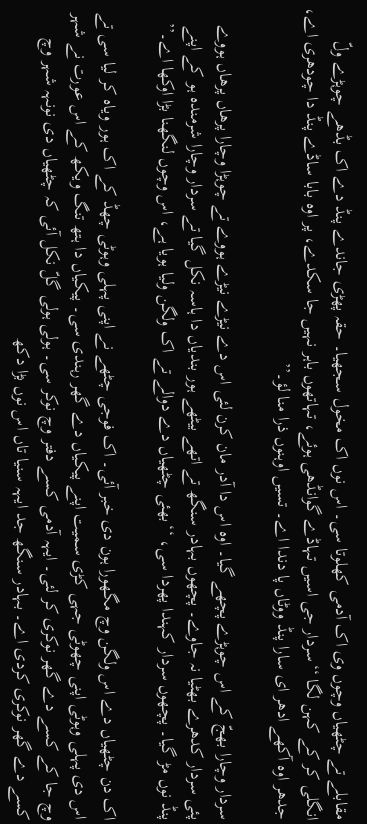مقابلے تے چٹھیاں وچوں وی اک آدمی کھلوتا سی۔ اس نوں اک مخول سجھیا۔ حقہ پھڑی جاندے پنڈ دے اک بڈھے چوہڑے ولّ انگلی کر کے کہن لگا ‘‘سردار جی اسیں تہاڈے گوانڈھی ہوئے، تہاتھوں باہر نہیں جا سکدے، پر اوہ بابا ساڈے پنڈ دا چودھری اے، جدھر اوہ آکھے ادھر ای سارا پنڈ ووٹاں پا دندا اے۔ تسیں اوہنوں ذرا منا لؤ۔’’

سردار وچارا بھجّ کے اس چوہڑے پچھے گیا۔ اوہ اس دا آدر مان کرن لئی اس دے نیڑے نیڑے ہووے تے چوہڑا وچارا پرھاں پرھاں ہووے پئی سردار کدھرے بھٹیا نہ جاوے۔ پچھوں بہادر سنگھ تے اتھے بیٹھے ہور بندیاں دا ہاسہ نکل گیا تے سردار وچارا شرمندہ ہو کے اپنے پنڈ نوں مڑ گیا۔ پچھوں سردار کہندا پھردا سی، ‘‘بھئی چٹھیاں دے دوالے تے اک ولگن ولیا ہویا ہے، اس وچوں لنگھنا بڑا اوکھا اے۔’’

اک دن چٹھیاں دے اس ولگن وچ مگھورا ہون دی خبر آئی۔ اک فوجی چٹھے نے اپنی پہلی وہوٹی چھڈ کے اک ہور ویاہ کر لیا سی تے اس دی پہلی وہوٹی اپنی چھوٹی جہی کڑی سمیت اپنے پیکیاں دے گھر رہندی سی۔ پیکیاں دا ہتھ تنگ ویکھ کے اس عورت نے شہر وچ جا کے کسے دے گھر نوکری کر لئی۔ ایہہ آدمی کسے دفتر وچ نوکر سی۔ ہولی ہولی گلّ نکل آئی کہ چٹھیاں دی نونہہ شہر وچ کسے دے گھر نوکری کردی اے۔ بہادر سنگھ جد ایہہ سنیا تاں اس نوں بڑا دکھ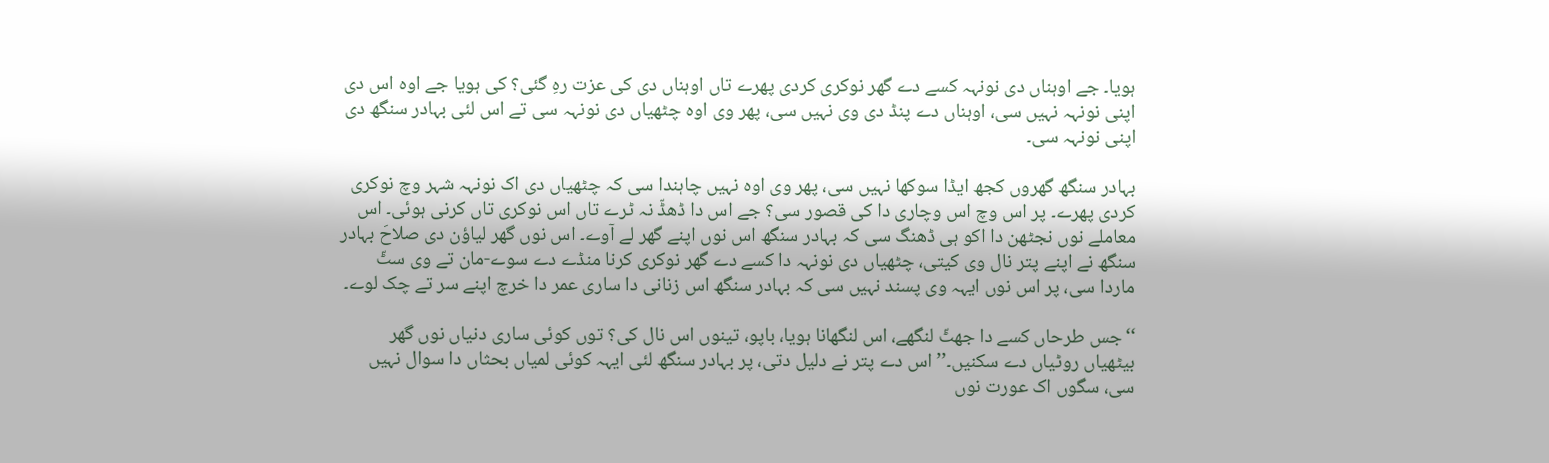ہویا۔ جے اوہناں دی نونہہ کسے دے گھر نوکری کردی پھرے تاں اوہناں دی کی عزت رہِ گئی؟ کی ہویا جے اوہ اس دی اپنی نونہہ نہیں سی، اوہناں دے پنڈ دی وی نہیں سی، پھر وی اوہ چٹھیاں دی نونہہ سی تے اس لئی بہادر سنگھ دی اپنی نونہہ سی۔

بہادر سنگھ گھروں کجھ ایڈا سوکھا نہیں سی، پھر وی اوہ نہیں چاہندا سی کہ چٹھیاں دی اک نونہہ شہر وچ نوکری کردی پھرے۔ پر اس وچ اس وچاری دا کی قصور سی؟ جے اس دا ڈھڈّ نہ ٹرے تاں اس نوکری تاں کرنی ہوئی۔ اس معاملے نوں نجٹھن دا اکو ہی ڈھنگ سی کہ بہادر سنگھ اس نوں اپنے گھر لے آوے۔ اس نوں گھر لیاؤن دی صلاحَ بہادر سنگھ نے اپنے پتر نال وی کیتی، چٹھیاں دی نونہہ دا کسے دے گھر نوکری کرنا منڈے دے سوے-مان تے وی سٹّ ماردا سی، پر اس نوں ایہہ وی پسند نہیں سی کہ بہادر سنگھ اس زنانی دا ساری عمر دا خرچ اپنے سر تے چک لوے۔

‘‘جس طرحاں کسے دا جھٹّ لنگھے، اس لنگھانا ہویا، باپو، تینوں اس نال کی؟ توں کوئی ساری دنیاں نوں گھر بیٹھیاں روٹیاں دے سکنیں۔’’ اس دے پتر نے دلیل دتی، پر بہادر سنگھ لئی ایہہ کوئی لمیاں بحثاں دا سوال نہیں سی، سگوں اک عورت نوں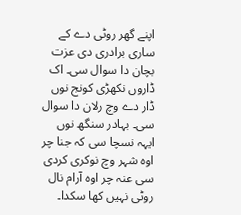اپنے گھر روٹی دے کے ساری برادری دی عزت بچان دا سوال سی۔ اک ڈاروں نکھڑی کونج نوں ڈار دے وچ رلان دا سوال سی۔ بہادر سنگھ نوں ایہہ نسچا سی کہ جنا چر اوہ شہر وچ نوکری کردی سی عنہ چر اوہ آرام نال روٹی نہیں کھا سکدا۔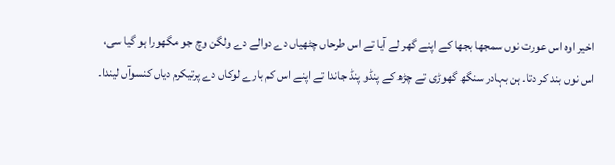اخیر اوہ اس عورت نوں سمجھا بجھا کے اپنے گھر لے آیا تے اس طرحاں چٹھیاں دے دوالے دے ولگن وچ جو مگھورا ہو گیا سی، اس نوں بند کر دتا۔ ہن بہادر سنگھ گھوڑی تے چڑھ کے پنڈو پنڈ جاندا تے اپنے اس کم بارے لوکاں دے پرتیکرم دیاں کنسوآں لیندا۔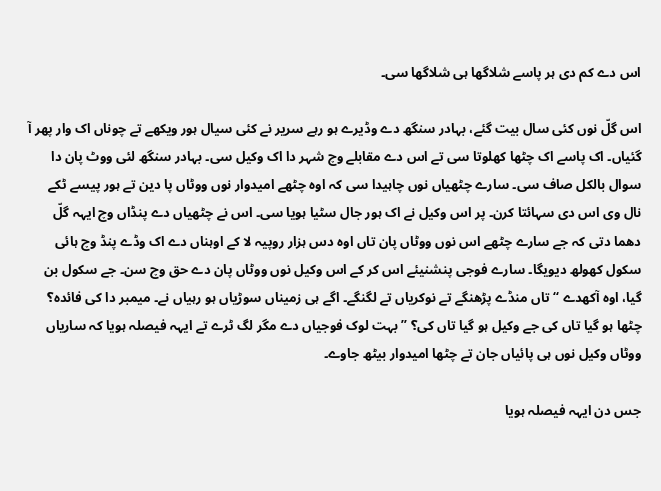اس دے کم دی ہر پاسے شلاگھا ہی شلاگھا سی۔

اس گلّ نوں کئی سال بیت گئے، بہادر سنگھ دے وڈیرے ہو رہے سریر نے کئی سیال ہور ویکھے تے چوناں اک وار پھر آ گئیاں۔ اک پاسے اک چٹھا کھلوتا سی تے اس دے مقابلے وچ شہر دا اک وکیل سی۔ بہادر سنگھ لئی ووٹ پان دا سوال بالکل صاف سی۔ سارے چٹھیاں نوں چاہیدا سی کہ اوہ چٹھے امیدوار نوں ووٹاں پا دین تے ہور پیسے ٹکے نال وی اس دی سہائتا کرن۔ پر اس وکیل نے اک ہور جال سٹیا ہویا سی۔ اس نے چٹھیاں دے پنڈاں وچ ایہہ گلّ دھما دتی کہ جے سارے چٹھے اس نوں ووٹاں پان تاں اوہ دس ہزار روپیہ لا کے اوہناں دے اک وڈے پنڈ وچ ہائی سکول کھولھ دیویگا۔ سارے فوجی پنشنیئے اس کر کے اس وکیل نوں ووٹاں پان دے حق وچ سن۔ جے سکول بن گیا، اوہ آکھدے ‘‘تاں منڈے پڑھنگے تے نوکریاں تے لگنگے۔ اگے ہی زمیناں سوڑیاں ہو رہیاں نے۔ میمبر دا کی فائدہ؟ چٹھا ہو گیا تاں کی جے وکیل ہو گیا تاں کی؟ ’’ بہت لوک فوجیاں دے مگر لگ ٹرے تے ایہہ فیصلہ ہویا کہ ساریاں ووٹاں وکیل نوں ہی پائیاں جان تے چٹھا امیدوار بیٹھ جاوے۔

جس دن ایہہ فیصلہ ہویا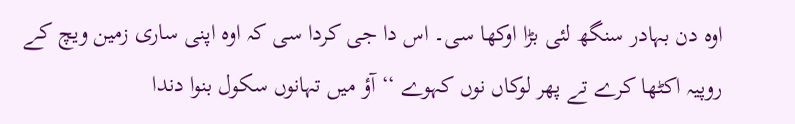اوہ دن بہادر سنگھ لئی بڑا اوکھا سی۔ اس دا جی کردا سی کہ اوہ اپنی ساری زمین ویچ کے روپیہ اکٹھا کرے تے پھر لوکاں نوں کہوے ‘‘آؤ میں تہانوں سکول بنوا دندا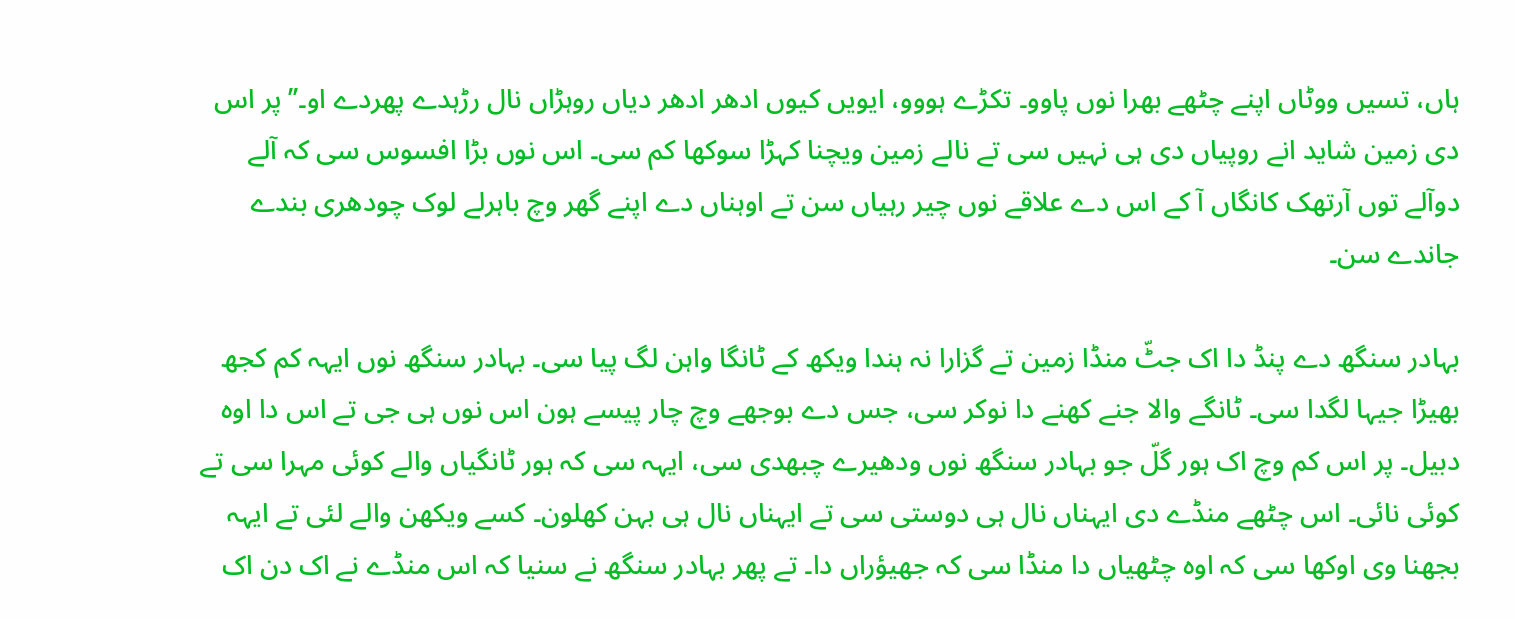ہاں، تسیں ووٹاں اپنے چٹھے بھرا نوں پاوو۔ تکڑے ہووو، ایویں کیوں ادھر ادھر دیاں روہڑاں نال رڑہدے پھردے او۔’’ پر اس دی زمین شاید انے روپیاں دی ہی نہیں سی تے نالے زمین ویچنا کہڑا سوکھا کم سی۔ اس نوں بڑا افسوس سی کہ آلے دوآلے توں آرتھک کانگاں آ کے اس دے علاقے نوں چیر رہیاں سن تے اوہناں دے اپنے گھر وچ باہرلے لوک چودھری بندے جاندے سن۔

بہادر سنگھ دے پنڈ دا اک جٹّ منڈا زمین تے گزارا نہ ہندا ویکھ کے ٹانگا واہن لگ پیا سی۔ بہادر سنگھ نوں ایہہ کم کجھ بھیڑا جیہا لگدا سی۔ ٹانگے والا جنے کھنے دا نوکر سی، جس دے بوجھے وچ چار پیسے ہون اس نوں ہی جی تے اس دا اوہ دبیل۔ پر اس کم وچ اک ہور گلّ جو بہادر سنگھ نوں ودھیرے چبھدی سی، ایہہ سی کہ ہور ٹانگیاں والے کوئی مہرا سی تے کوئی نائی۔ اس چٹھے منڈے دی ایہناں نال ہی دوستی سی تے ایہناں نال ہی بہن کھلون۔ کسے ویکھن والے لئی تے ایہہ بجھنا وی اوکھا سی کہ اوہ چٹھیاں دا منڈا سی کہ جھیؤراں دا۔ تے پھر بہادر سنگھ نے سنیا کہ اس منڈے نے اک دن اک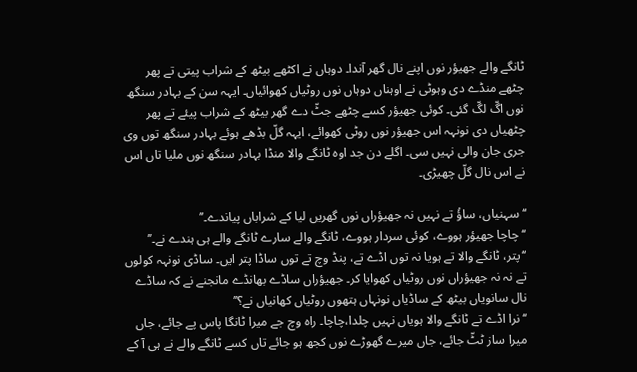ٹانگے والے جھیؤر نوں اپنے نال گھر آندا۔ دوہاں نے اکٹھے بیٹھ کے شراب پیتی تے پھر چٹھے منڈے دی وہوٹی نے اوہناں دوہاں نوں روٹیاں کھوائیاں۔ ایہہ سن کے بہادر سنگھ نوں اگّ لگّ گئی۔ کوئی جھیؤر کسے چٹھے جٹّ دے گھر بیٹھ کے شراب پیئے تے پھر چٹھیاں دی نونہہ اس جھیؤر نوں روٹی کھوائے، ایہہ گلّ بڈھے ہوئے بہادر سنگھ توں وی جری جان والی نہیں سی۔ اگلے دن جد اوہ ٹانگے والا منڈا بہادر سنگھ نوں ملیا تاں اس نے اس نال گلّ چھیڑی۔

‘‘سہنیاں، ساؤُ تے نہیں نہ جھیؤراں نوں گھریں لیا کے شراباں پیاندے۔’’
‘‘چاچا جھیؤر ہووے، کوئی سردار ہووے، ٹانگے والے سارے ٹانگے والے ہی ہندے نے۔’’
‘‘پتر، ٹانگے والا تے ہویا نہ توں اڈے تے، پنڈ وچ تے توں ساڈا پتر ایں۔ ساڈی نونہہ کولوں تے نہ نہ جھیؤراں نوں روٹیاں کھوایا کر۔ جھیؤراں ساڈے بھانڈے مانجنے نے کہ ساڈے نال سانویاں بیٹھ کے ساڈیاں نونہاں ہتھوں روٹیاں کھانیاں نے؟’’
‘‘نرا اڈے تے ٹانگے والا ہویاں نہیں چلدا،چاچا۔ راہ وچ جے میرا ٹانگا پاس پے جائے، جاں میرا ساز ٹٹّ جائے، جاں میرے گھوڑے نوں کجھ ہو جائے تاں کسے ٹانگے والے نے ہی آ کے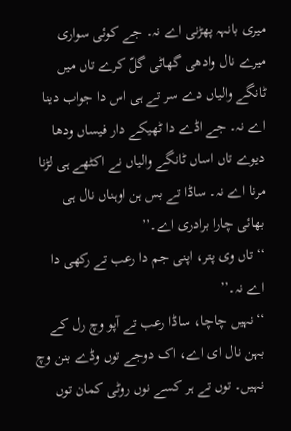میری بانہہ پھڑنی اے نہ۔ جے کوئی سواری میرے نال وادھی گھاٹی گلّ کرے تاں میں ٹانگے والیاں دے سر تے ہی اس دا جواب دینا اے نہ۔ جے اڈے دا ٹھیکے دار فیساں ودھا دیوے تاں اساں ٹانگے والیاں نے اکٹھے ہی لڑنا مرنا اے نہ۔ ساڈا تے بس ہن اوہناں نال ہی بھائی چارا برادری اے۔’’
‘‘تاں وی پتر، اپنی جم دا رعب تے رکھی دا اے نہ۔’’
‘‘نہیں چاچا، ساڈا رعب تے آپو وچ رل کے بہن نال ای اے، اک دوجے توں وڈے بنن وچ نہیں۔ توں تے ہر کسے نوں روٹی کمان توں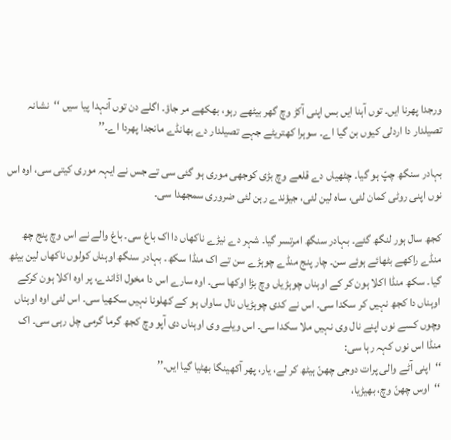ورجدا پھرنا ایں۔ توں آہنا ایں بس اپنی آکڑ وچ گھر بیٹھے رہو، بھکھے مر جاؤ۔ اگلے دن توں آنہدا پیا سیں ‘‘نشانہ تصیلدار دا اردلی کیوں بن گیا اے۔ سوہرا کھتریٹے جہے تصیلدار دے بھانڈے مانجدا پھردا اے۔’’

بہادر سنگھ چپّ ہو گیا۔ چٹھیاں دے قلعے وچ بڑی کوجھی موری ہو گئی سی تے جس نے ایہہ موری کیتی سی، اوہ اس نوں اپنی روٹی کمان لئی، ساہ لین لئی، جیؤندے رہن لئی ضروری سمجھدا سی۔

کجھ سال ہور لنگھ گئے۔ بہادر سنگھ امرتسر گیا۔ شہر دے نیڑے ناکھاں دا اک باغ سی۔ باغ والے نے اس وچ پنج چھ منڈے راکھے بٹھائے ہوئے سن۔ چار پنج منڈے چوہڑے سن تے اک منڈا سکھ۔ بہادر سنگھ اوہناں کولوں ناکھاں لین بیٹھ گیا۔ سکھ منڈا اکلا ہون کر کے اوہناں چوہڑیاں وچ بڑا اوکھا سی۔ اوہ سارے اس دا مخول اڈاندے، پر اوہ اکلا ہون کرکے اوہناں دا کجھ نہیں کر سکدا سی۔ اس نے کدی چوہڑیاں نال ساواں ہو کے کھلونا نہیں سکھیا سی۔ اس لئی اوہ اوہناں وچوں کسے نوں اپنے نال وی نہیں ملا سکدا سی۔ اس ویلے وی اوہناں دی آپو وچ کجھ گرما گرمی چل رہی سی۔ اک منڈا اس نوں کہہ رہا سی:
‘‘اپنی آٹے والی پرات دوجی چھنّ ہیٹھ کر لے، یار، پھر آکھینگا بھٹیا گیا ایں۔’’
‘‘اوس چھنّ وچ، بھیڑیا،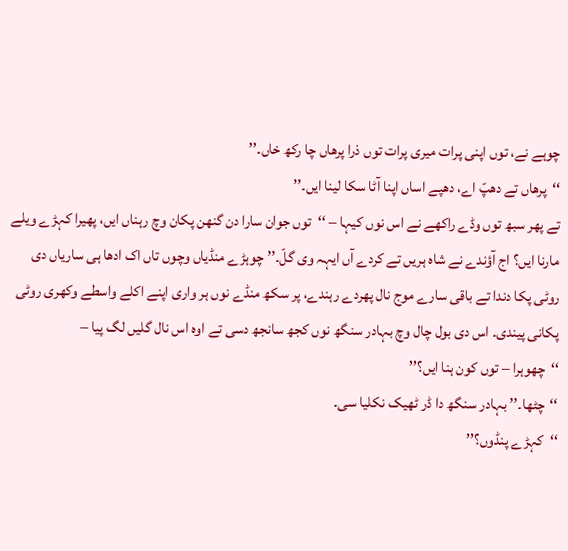چوہے نے، توں اپنی پرات میری پرات توں ذرا پرھاں چا رکھ خاں۔’’
‘‘پرھاں تے دھپّ اے، دھپے اساں اپنا آٹا سکا لینا ایں۔’’
تے پھر سبھ توں وڈے راکھے نے اس نوں کیہا – ‘‘توں جوان سارا دن گنھن پکان وچ رہناں ایں، پھیرا کہڑے ویلے مارنا ایں؟ اج آؤندے نے شاہ ہریں تے کردے آں ایہہ وی گلّ۔’’ چوہڑے منڈیاں وچوں تاں اک ادھا ہی ساریاں دی روٹی پکا دندا تے باقی سارے موج نال پھردے رہندے، پر سکھ منڈے نوں ہر واری اپنے اکلے واسطے وکھری روٹی پکانی پیندی۔ اس دی بول چال وچ بہادر سنگھ نوں کجھ سانجھ دسی تے اوہ اس نال گلیں لگ پیا –
‘‘چھوہرا – توں کون ہنا ایں؟’’
‘‘چٹھا۔’’ بہادر سنگھ دا ڈر ٹھیک نکلیا سی۔
‘‘کہڑے پنڈوں؟’’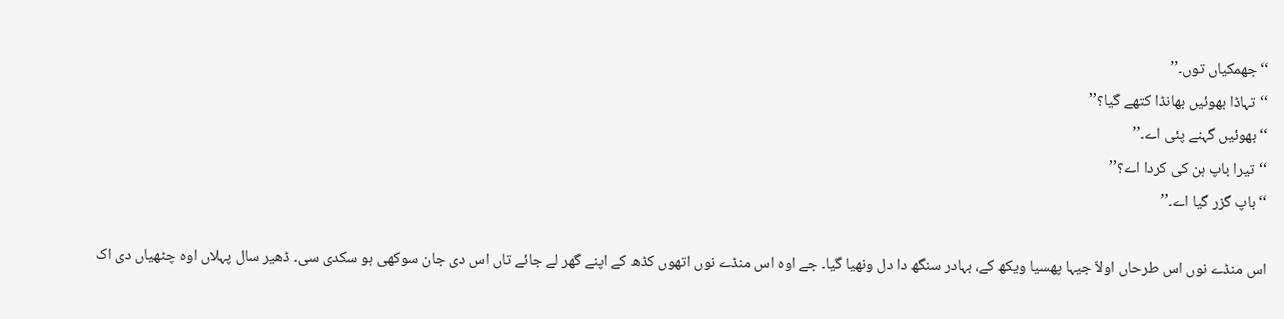‘‘جھمکیاں توں۔’’
‘‘تہاڈا بھوئیں بھانڈا کتھے گیا؟’’
‘‘بھوئیں گہنے پئی اے۔’’
‘‘تیرا باپ ہن کی کردا اے؟’’
‘‘باپ گزر گیا اے۔’’

اس منڈے نوں اس طرحاں اولاّ جیہا پھسیا ویکھ کے، بہادر سنگھ دا دل ونھیا گیا۔ جے اوہ اس منڈے نوں اتھوں کڈھ کے اپنے گھر لے جائے تاں اس دی جان سوکھی ہو سکدی سی۔ ڈھیر سال پہلاں اوہ چٹھیاں دی اک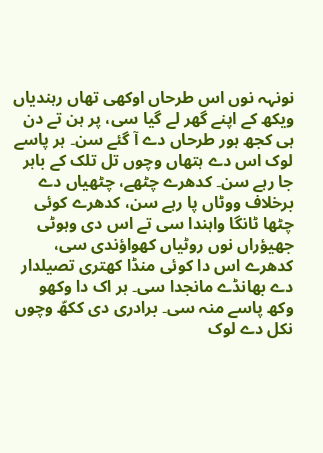نونہہ نوں اس طرحاں اوکھی تھاں رہندیاں ویکھ کے اپنے گھر لے گیا سی، پر ہن تے دن ہی کجھ ہور طرحاں دے آ گئے سن۔ ہر پاسے لوک اس دے ہتھاں وچوں تل تلک کے باہر جا رہے سن۔ کدھرے چٹھے، چٹھیاں دے برخلاف ووٹاں پا رہے سن، کدھرے کوئی چٹھا ٹانگا واہندا سی تے اس دی وہوٹی جھیؤراں نوں روٹیاں کھواؤندی سی، کدھرے اس دا کوئی منڈا کھتری تصیلدار دے بھانڈے مانجدا سی۔ ہر اک دا وکھو وکھ پاسے منہ سی۔ برادری دی ککھّ وچوں نکل دے لوک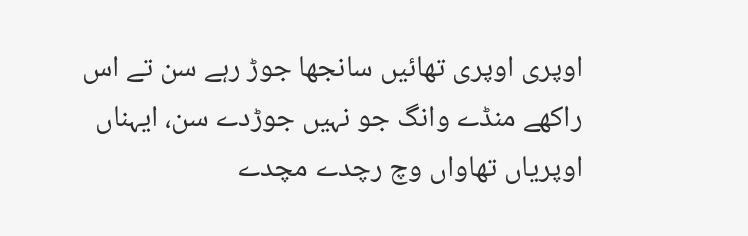اوپری اوپری تھائیں سانجھا جوڑ رہے سن تے اس راکھے منڈے وانگ جو نہیں جوڑدے سن، ایہناں اوپریاں تھاواں وچ رچدے مچدے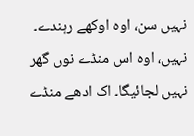نہیں سن، اوہ اوکھے رہندے۔ نہیں، اوہ اس منڈے نوں گھر نہیں لجائیگا۔ اک ادھے منڈے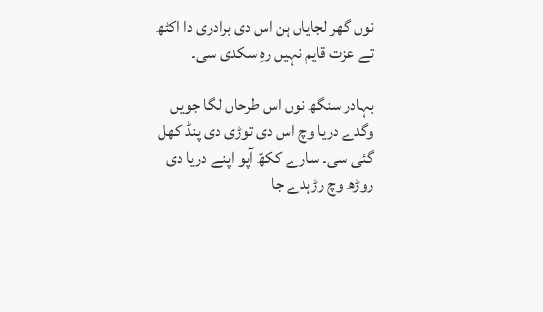نوں گھر لجایاں ہن اس دی برادری دا اکٹھ تے عزت قایم نہیں رہِ سکدی سی۔

بہادر سنگھ نوں اس طرحاں لگا جویں وگدے دریا وچ اس دی توڑی دی پنڈ کھل گئی سی۔ سارے ککھّ آپو اپنے دریا دی روڑھ وچ رڑہدے جا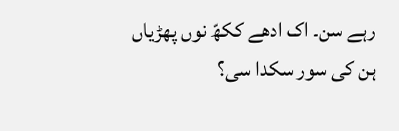رہے سن۔ اک ادھے ککھّ نوں پھڑیاں ہن کی سور سکدا سی؟